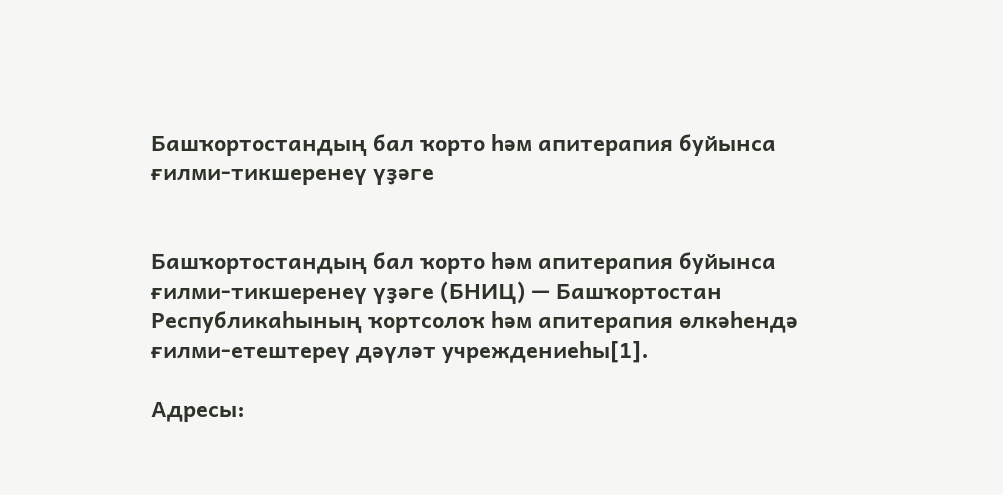Башҡортостандың бал ҡорто һәм апитерапия буйынса ғилми-тикшеренеү үҙәге


Башҡортостандың бал ҡорто һәм апитерапия буйынса ғилми-тикшеренеү үҙәге (БНИЦ) — Башҡортостан Республикаһының ҡортсолоҡ һәм апитерапия өлкәһендә ғилми-етештереү дәүләт учреждениеһы[1].

Адресы: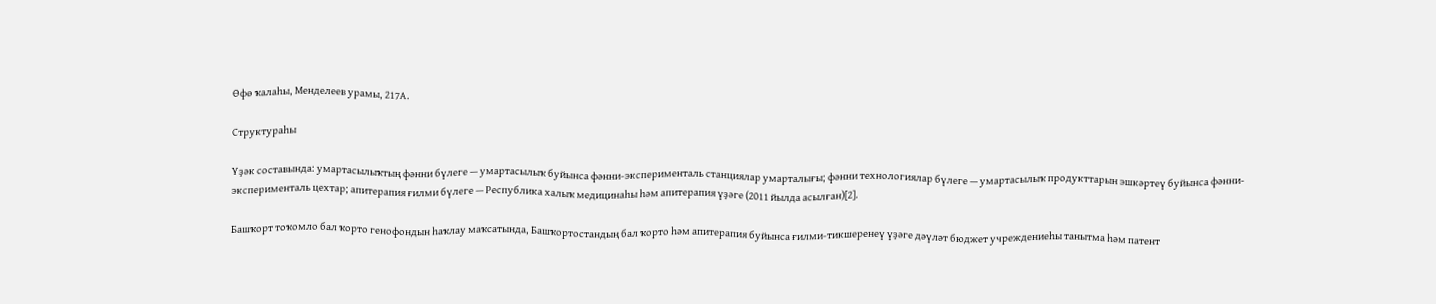Өфө ҡалаһы, Менделеев урамы, 217А.

Структураһы

Үҙәк составында: умартасылыҡтың фәнни бүлеге — умартасылыҡ буйынса фәнни-эксперименталь станциялар умарталығы; фәнни технологиялар бүлеге — умартасылыҡ продукттарын эшкәртеү буйынса фәнни-эксперименталь цехтар; апитерапия ғилми бүлеге — Республика халыҡ медицинаһы һәм апитерапия үҙәге (2011 йылда асылған)[2].

Башҡорт тоҡомло бал ҡорто генофондын һаҡлау маҡсатында, Башҡортостандың бал ҡорто һәм апитерапия буйынса ғилми-тикшеренеү үҙәге дәүләт бюджет учреждениеһы танытма һәм патент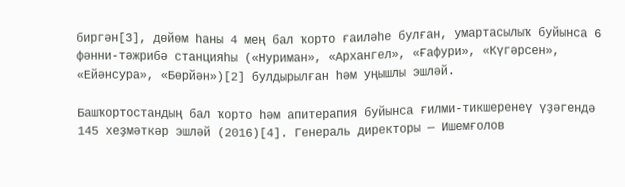биргән[3], дөйөм һаны 4 мең бал ҡорто ғаиләһе булған, умартасылыҡ буйынса 6 фәнни-тәжрибә станцияһы («Нуриман», «Архангел», «Ғафури», «Күгәрсен», «Ейәнсура», «Бөрйән»)[2] булдырылған һәм уңышлы эшләй.

Башҡортостандың бал ҡорто һәм апитерапия буйынса ғилми-тикшеренеү үҙәгендә 145 хеҙмәткәр эшләй (2016)[4]. Генераль директоры — Ишемғолов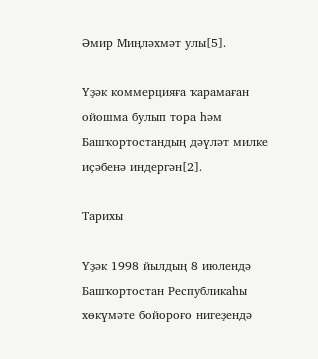Әмир Миңләхмәт улы[5].

Үҙәк коммерцияға ҡарамаған ойошма булып тора һәм Башҡортостандың дәүләт милке иҫәбенә индергән[2].

Тарихы

Үҙәк 1998 йылдың 8 июлендә Башҡортостан Республикаһы хөкүмәте бойороғо нигеҙендә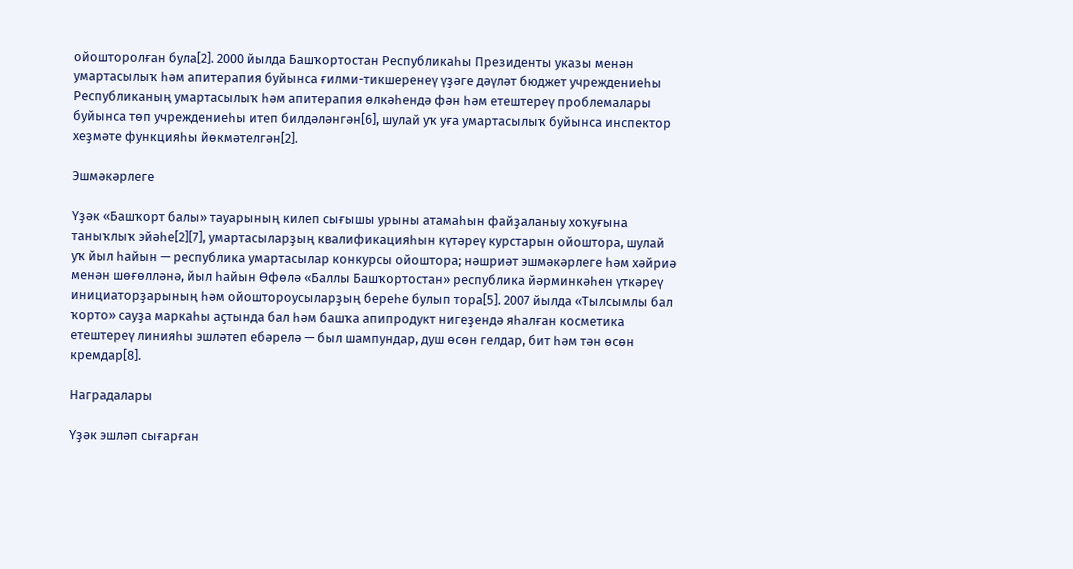ойошторолған була[2]. 2000 йылда Башҡортостан Республикаһы Президенты указы менән умартасылыҡ һәм апитерапия буйынса ғилми-тикшеренеү үҙәге дәүләт бюджет учреждениеһы Республиканың умартасылыҡ һәм апитерапия өлкәһендә фән һәм етештереү проблемалары буйынса төп учреждениеһы итеп билдәләнгән[6], шулай уҡ уға умартасылыҡ буйынса инспектор хеҙмәте функцияһы йөкмәтелгән[2].

Эшмәкәрлеге

Үҙәк «Башҡорт балы» тауарының килеп сығышы урыны атамаһын файҙаланыу хоҡуғына таныҡлыҡ эйәһе[2][7], умартасыларҙың квалификацияһын күтәреү курстарын ойоштора, шулай уҡ йыл һайын — республика умартасылар конкурсы ойоштора; нәшриәт эшмәкәрлеге һәм хәйриә менән шөғөлләнә, йыл һайын Өфөлә «Баллы Башҡортостан» республика йәрминкәһен үткәреү инициаторҙарының һәм ойоштороусыларҙың береһе булып тора[5]. 2007 йылда «Тылсымлы бал ҡорто» сауҙа маркаһы аҫтында бал һәм башҡа апипродукт нигеҙендә яһалған косметика етештереү линияһы эшләтеп ебәрелә — был шампундар, душ өсөн гелдар, бит һәм тән өсөн кремдар[8].

Наградалары

Үҙәк эшләп сығарған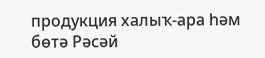продукция халыҡ-ара һәм бөтә Рәсәй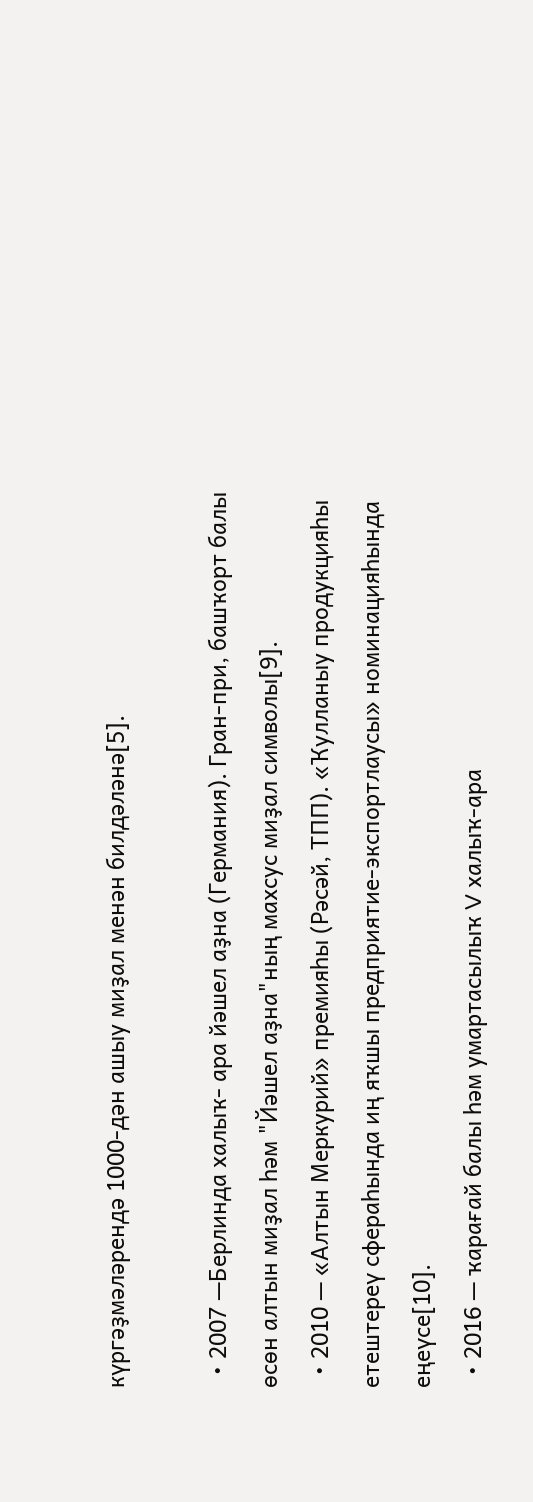күргәҙмәләрендә 1000-дән ашыу миҙал менән билдәләнә[5].

  • 2007 —Берлинда халыҡ- ара йәшел аҙна (Германия). Гран-при, башҡорт балы өсөн алтын миҙал һәм "Йәшел аҙна"ның махсус миҙал символы[9].
  • 2010 — «Алтын Меркурий» премияһы (Рәсәй, ТПП). «Ҡулланыу продукцияһы етештереү сфераһында иң яҡшы предприятие-экспортлаусы» номинацияһында еңеүсе[10].
  • 2016 — ҡарағай балы һәм умартасылыҡ V халыҡ-ара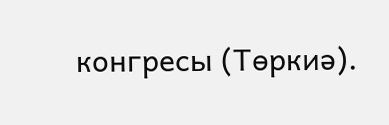конгресы (Төркиә).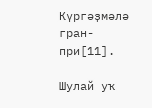Күргәҙмәлә гран-при[11].

Шулай уҡ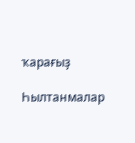ҡарағыҙ

Һылтанмалар